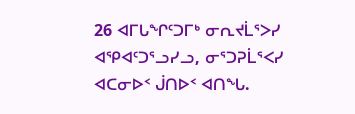26 ᐊᒥᒐᖏᑦᑐᒥᒃ ᓂᕆᔪᒫᕐᐳᓯ ᐊᕿᐊᑦᑐᕐᓗᓯᓗ, ᓂᕐᑐᕈᒫᕐᐸᓯ ᐊᑕᓂᐅᑉ ᒎᑎᐅᑉ ᐊᑎᖓ.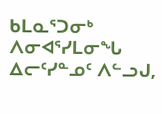ᑲᒪᓇᕐᑐᓂᒃ ᐱᓂᐊᕐᓯᒪᓂᖓ ᐃᓕᑦᓯᓐᓄᑦ ᐱᓪᓗᒍ,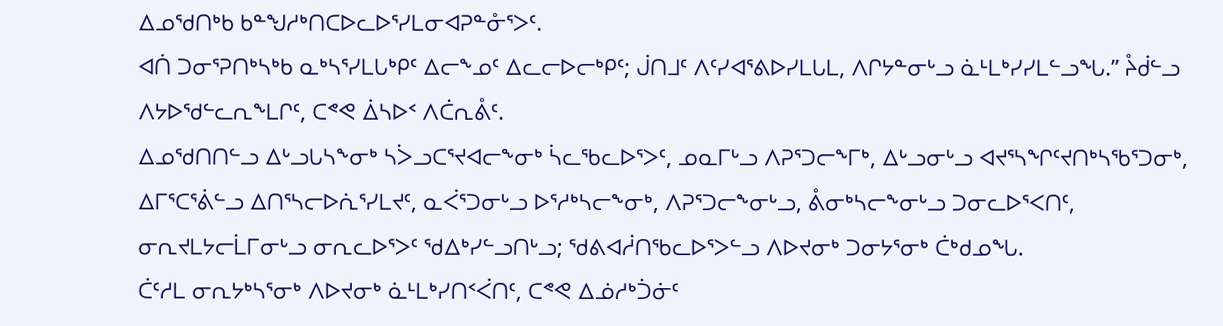ᐃᓄᖁᑎᒃᑲ ᑲᓐᖑᓱᒃᑎᑕᐅᓚᐅᕐᓯᒪᓂᐊᕈᓐᓁᕐᐳᑦ.
ᐊᑏ ᑐᓂᕐᕈᑎᒃᓴᒃᑲ ᓇᒃᓴᕐᓯᒪᒐᒃᑭᑦ ᐃᓕᖕᓄᑦ ᐃᓚᓕᐅᓕᒃᑭᑦ; ᒎᑎᒧᑦ ᐱᑦᓯᐊᕐᕕᐅᓯᒪᒐᒪ, ᐱᒋᔭᓐᓂᒡᓗ ᓈᒻᒪᒃᓯᓯᒪᓪᓗᖓ.” ᔧᑰᓪᓗ ᐱᔭᐅᖁᓪᓚᕆᖕᒪᒋᑦ, ᑕᕝᕙ ᐄᓴᐅᑉ ᐱᑖᕆᕔᑦ.
ᐃᓄᖁᑎᑎᓪᓗ ᐃᒡᓗᒐᓴᖕᓂᒃ ᓴᐴᓗᑕᕐᔪᐊᓕᖕᓂᒃ ᓵᓚᖃᓚᐅᕐᐳᑦ, ᓄᓇᒥᒡᓗ ᐱᕈᕐᑐᓕᖕᒥᒃ, ᐃᒡᓗᓂᒡᓗ ᐊᔪᕐᓴᖏᑦᔪᑎᒃᓴᖃᕐᑐᓂᒃ, ᐃᒥᕐᑕᕐᕖᓪᓗ ᐃᑎᕐᓴᓕᐅᕇᕐᓯᒪᔪᑦ, ᓇᐹᕐᑐᓂᒡᓗ ᐅᕐᓱᒃᓴᓕᖕᓂᒃ, ᐱᕈᕐᑐᓕᖕᓂᒡᓗ, ᕔᓂᒃᓴᓕᖕᓂᒡᓗ ᑐᓂᓚᐅᕐᐸᑎᑦ, ᓂᕆᔪᒪᔭᓕᒫᒥᓂᒡᓗ ᓂᕆᓚᐅᕐᐳᑦ ᖁᐃᒃᓯᓪᓗᑎᒡᓗ; ᖁᕕᐊᓲᑎᖃᓚᐅᕐᐳᓪᓗ ᐱᐅᔪᓂᒃ ᑐᓂᔭᕐᓂᒃ ᑖᒃᑯᓄᖓ.
ᑖᑦᓱᒪ ᓂᕆᔭᒃᓴᕐᓂᒃ ᐱᐅᔪᓂᒃ ᓈᒻᒪᒃᓯᑎᑉᐹᑎᑦ, ᑕᕝᕙ ᐃᓅᓱᒃᑑᓃᑦ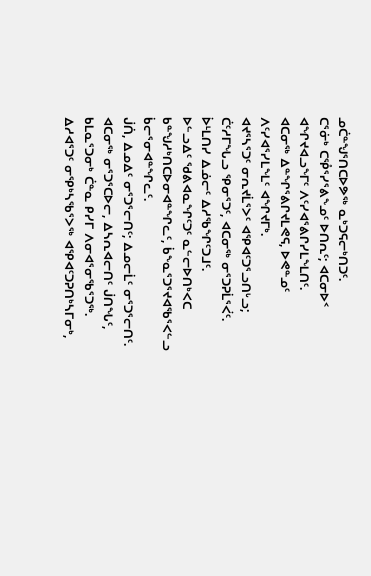ᓄᑖᓐᖑᕐᑎᑕᐅᕗᖅ ᓇᒃᑐᕋᓕᒃᑎᑐᑦ.
ᑕᕐᓃᒃ ᑕᕾᕐᓯᕐᕕᖕᓄᑦ ᐅᑎᕆᑦ; ᐊᑕᓂᐅᑉ ᐊᖏᔪᐊᓗᖕᒥᑦ ᐱᑦᓯᐊᕐᕕᒋᓯᒪᖕᒪᑎᑦ.
ᐊᑕᓂᖅ ᐃᓐᖏᕐᕕᒋᔪᒪᕙᕋ, ᐅᕙᓐᓄᑦ ᐱᑦᓯᐊᕐᓯᒪᖕᒪᑦ ᐊᖏᔪᒥᒃ.
ᐊᔪᕐᓴᕐᑐᑦ ᓂᕆᔪᒫᕐᐳᑦ ᐊᕿᐊᑦᑐᕐᓗᑎᒡᓗ; ᑖᑦᓱᒥᖓᓗ ᕿᓂᕐᑐᑦ, ᐊᑕᓂᖅ ᓂᕐᑐᕈᒫᕐᐹᑦ. ᐆᒻᒪᑎᓯ ᐃᓅᓕᑦ ᐃᓱᖃᖏᑦᑐᒧᑦ.
ᐅᓪᓗᐃᑦ ᖁᕕᐊᓇᖏᑦᑐᑦ ᓇᓪᓕᐅᑎᒃᐸᑕ ᑲᓐᖑᓱᒃᑎᑕᐅᓂᐊᓐᖏᓚᑦ, ᑳᖕᓇᕐᑐᕐᔪᐊᖃᕐᐸᓪᓗ ᑳᓕᕐᓂᐊᓐᖏᓚᑦ.
ᒎᑏ, ᐃᓄᐃᑦ ᓂᕐᑐᕐᓕᑎᑦ; ᐃᓄᓕᒫᑦ ᓂᕐᑐᕐᓕᑎᑦ.
ᐊᑕᓂᖅ ᓂᕐᑐᕐᑕᐅᓕ, ᐃᓴᕆᐊᓕᑎᑦ ᒎᑎᖓᑦ, ᑲᒪᓇᕐᑐᓂᒃ ᑖᓐᓇ ᑭᓯᒥ ᐱᓂᐊᕐᓂᖃᕐᑐᖅ.
ᐃᓱᐊᕐᑐᑦ ᓂᕿᒃᓴᖃᕐᐳᖅ ᐊᕿᐊᑦᑐᕈᑎᒃᓴᒥᓂᒃ,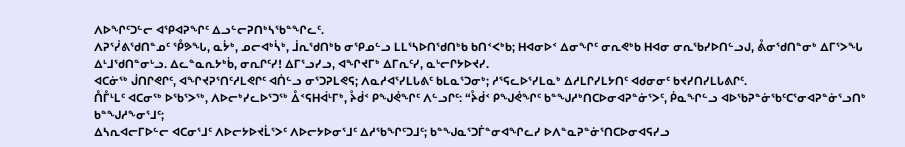ᐱᐅᖏᑦᑐᓪᓕ ᐊᕿᐊᕈᖏᑦ ᐃᓗᓪᓕᕈᑎᒃᓴᖃᓐᖏᓚᑦ.
ᐱᕈᕐᓰᕕᖁᑎᓐᓄᑦ ᕾᕗᖓ, ᓇᔮᒃ, ᓄᓕᐊᒃᓵᒃ, ᒨᕆᖁᑎᒃᑲ ᓂᕿᓄᓪᓗ ᒪᒪᕐᓴᐅᑎᖁᑎᒃᑲ ᑲᑎᑉᐸᒃᑲ; ᕼᐊᓂᐅᑉ ᐃᓂᖏᑦ ᓂᕆᕙᒃᑲ ᕼᐊᓂ ᓂᕆᖃᓯᐅᑎᓪᓗᒍ, ᕔᓂᖁᑎᓐᓂᒃ ᐃᒥᕐᐳᖓ ᐃᒻᒧᖁᑎᓐᓂᒡᓗ. ᐃᓚᓐᓇᕆᔭᒃᑳ, ᓂᕆᒋᑦᓯ! ᐃᒥᕐᓗᓯᓗ, ᐊᖏᔪᒥᒃ ᐃᒥᕆᑦᓯ, ᓇᒡᓕᒋᔭᐅᔪᓯ.
ᐊᑕᓃᖅ ᒎᑎᒋᕙᒋᑦ, ᐊᖏᔪᕈᕐᑎᑦᓱᒪᕙᒋᑦ ᐊᑏᓪᓗ ᓂᕐᑐᕈᒪᕙᕋ; ᐱᓇᓱᐊᕐᓯᒪᒐᕕᑦ ᑲᒪᓇᕐᑐᓂᒃ; ᓱᕐᕋᓚᐅᕐᓯᒪᓇᒃ ᐃᓱᒪᒋᓯᒪᔭᑎᑦ ᐊᑯᓂᓂᑦ ᑲᔪᓯᑎᓯᒪᒐᕕᒋᑦ.
ᑍᒤᒻᒪᑦ ᐊᑕᓂᖅ ᐅᖃᕐᐳᖅ, ᐱᐅᓕᒃᓯᓚᐅᕐᑐᖅ ᐂᑉᕋᕼᐋᒻᒥᒃ, ᔧᑰᑉ ᑭᖑᕚᖏᑦ ᐱᓪᓗᒋᑦ: “ᔧᑰᑉ ᑭᖑᕚᖏᑦ ᑲᓐᖑᓱᒃᑎᑕᐅᓂᐊᕈᓐᓃᕐᐳᑦ, ᑮᓇᖏᓪᓗ ᐊᐅᖃᕈᓐᓃᖃᑦᑕᕐᓂᐊᕈᓐᓃᕐᓗᑎᒃ ᑲᓐᖑᓱᖕᓂᕐᒧᑦ;
ᐃᓴᕆᐊᓕᒥᐅᓪᓕ ᐊᑕᓂᕐᒧᑦ ᐱᐅᓕᔭᐅᔪᒫᕐᐳᑦ ᐱᐅᓕᔭᐅᓂᕐᒧᑦ ᐃᓱᖃᖏᑦᑐᒧᑦ; ᑲᓐᖑᓇᕐᑐᒦᓐᓂᐊᖏᓚᓯ ᐅᐱᓐᓇᕈᓐᓃᕐᑎᑕᐅᓂᐊᕋᓯᓗ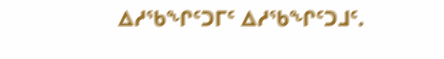ᐃᓱᖃᖏᑦᑐᒥᑦ ᐃᓱᖃᖏᑦᑐᒧᑦ.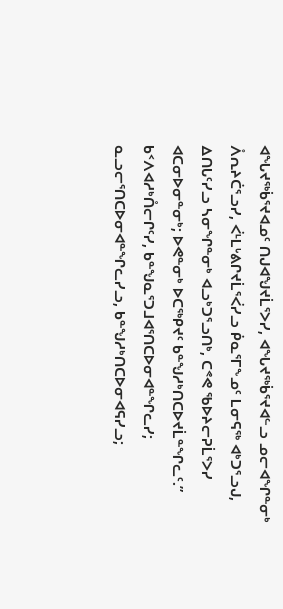ᐊᖓᔪᖅᑳᕐᔪᐊᓄᑦ ᑎᒍᐊᖑᔪᒫᕐᐳᓯ, ᐊᖓᔪᖅᑳᕐᔪᐊᓪᓗ ᓄᓕᐊᖏᓐᓂᒃ ᐰᕆᔨᑖᕐᓗᓯ, ᐹᒻᒪᒡᕕᒋᔪᒫᕐᐹᓯᓗ ᑮᓇᕐᒥᖕᓄᑦ ᒪᓂᕋᖅ ᐊᒃᑐᕐᓗᒍ, ᐃᑎᒐᑦᓯᓗ ᓴᓂᖏᓐᓂᒃ ᐊᓗᒃᑐᕐᓗᑎᒃ, ᑕᕝᕙ ᖃᐅᔨᓕᕈᒫᕐᐳᓯ ᐊᑕᓂᐅᓂᓐᓂᒃ; ᐅᕙᓐᓂᒃ ᐅᑕᖅᑭᔪᑦ ᑲᓐᖑᓱᒃᑎᑕᐅᔪᒫᓐᖏᓚᑦ.”
ᑲᑉᐱᐊᓱᒃᑍᓕᒋᑦᓯ, ᑲᓐᖑᓇᕐᑐᒧᐊᕐᑎᑕᐅᓂᐊᓐᖏᓚᓯ; ᓇᓗᓕᕐᑎᑕᐅᓂᐊᓐᖏᓚᓯᓗ, ᑲᓐᖑᓱᒃᑎᑕᐅᓂᐊᕋᓯᓗ;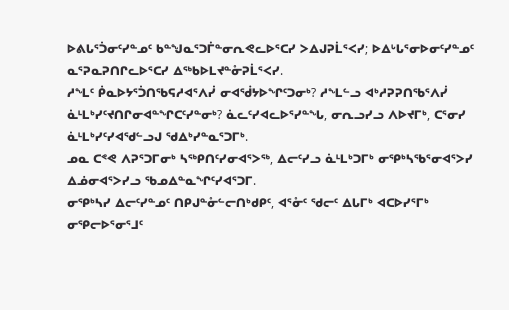ᐅᕕᒐᕐᑑᓂᑦᓯᓐᓄᑦ ᑲᓐᖑᓇᕐᑐᒦᓐᓂᕆᕙᓚᐅᕐᑕᓯ ᐳᐃᒍᕈᒫᕐᐸᓯ; ᐅᐃᒡᒐᕐᓂᐅᓂᑦᓯᓐᓄᑦ ᓇᕐᕈᓇᕈᑎᒋᓚᐅᕐᑕᓯ ᐃᖅᑲᐅᒪᔪᓐᓁᕈᒫᕐᐸᓯ.
ᓱᖕᒪᑦ ᑮᓇᐅᔭᕐᑑᑎᖃᕋᓱᐊᕐᐱᓰ ᓂᐊᖂᔭᐅᖏᑦᑐᓂᒃ? ᓱᖕᒪᓪᓗ ᐊᒃᓱᕈᕈᑎᖃᕐᐱᓰ ᓈᒻᒪᒃᓯᑦᔪᑎᒋᓂᐊᓐᖏᑕᑦᓯᓐᓂᒃ? ᓈᓚᑦᓯᐊᓚᐅᕐᓯᓐᖓ, ᓂᕆᓗᓯᓗ ᐱᐅᔪᒥᒃ, ᑕᕐᓂᓯ ᓈᒻᒪᒃᓯᑦᓯᐊᖁᓪᓗᒍ ᖁᐃᒃᓯᓐᓇᕐᑐᒥᒃ.
ᓄᓇ ᑕᕝᕙ ᐱᕈᕐᑐᒥᓂᒃ ᓴᖅᑭᑎᑦᓯᓂᐊᕐᐳᖅ, ᐃᓕᑦᓯᓗ ᓈᒻᒪᒃᑐᒥᒃ ᓂᕿᒃᓴᖃᕐᓂᐊᕐᐳᓯ ᐃᓅᓂᐊᕐᐳᓯᓗ ᖃᓄᐃᓐᓇᖏᑦᓯᐊᕐᑐᒥ.
ᓂᕿᒃᓴᓯ ᐃᓕᑦᓯᓐᓄᑦ ᑎᑭᒍᓐᓁᓪᓕᑎᒃᑯᑭᑦ, ᐊᕐᓁᑦ ᖁᓕᑦ ᐃᒐᒥᒃ ᐊᑕᐅᓯᕐᒥᒃ ᓂᕿᓕᐅᕐᓂᕐᒧᑦ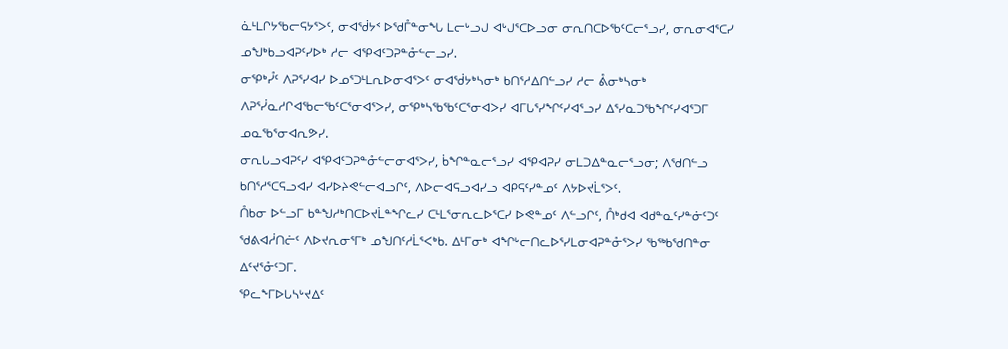ᓈᒻᒪᒋᔭᖃᓕᕋᔭᕐᐳᑦ, ᓂᐊᖂᔭᑉ ᐅᖁᒤᓐᓂᖓ ᒪᓕᒡᓗᒍ ᐊᒡᒍᕐᑕᐅᓗᓂ ᓂᕆᑎᑕᐅᖃᑦᑕᓕᕐᓗᓯ, ᓂᕆᓂᐊᕐᑕᓯ ᓄᖑᒃᑲᓗᐊᕈᑦᓯᐅᒃ ᓱᓕ ᐊᕿᐊᑦᑐᕈᓐᓁᓪᓕᓗᓯ.
ᓂᕿᒃᓮᑦ ᐱᕈᕐᓯᐊᓯ ᐅᓄᕐᑐᒻᒪᕆᐅᓂᐊᕐᐳᑦ ᓂᐊᖂᔭᒃᓴᓂᒃ ᑲᑎᕐᓱᐃᑎᓪᓗᓯ ᓱᓕ ᕔᓂᒃᓴᓂᒃ ᐱᕈᕐᓰᓇᓱᒋᐊᖃᓕᖃᑦᑕᕐᓂᐊᕐᐳᓯ, ᓂᕿᒃᓴᖃᖃᑦᑕᕐᓂᐊᐳᓯ ᐊᒥᒐᕐᓯᖏᑦᓯᐊᕐᓗᓯ ᐃᕐᓯᓇᑐᖃᖏᑦᓯᐊᕐᑐᒥ ᓄᓇᖃᕐᓂᐊᕆᕗᓯ.
ᓂᕆᒐᓗᐊᕈᑦᓯ ᐊᕿᐊᑦᑐᕈᓐᓁᓪᓕᓂᐊᕐᐳᓯ, ᑳᖏᓐᓇᓕᕐᓗᓯ ᐊᕿᐊᕈᓯ ᓂᒪᑐᐃᓐᓇᓕᕐᓗᓂ; ᐱᖁᑎᓪᓗ ᑲᑎᕐᓱᕐᑕᕋᓗᐊᓯ ᐊᓯᐅᔨᕙᓪᓕᐊᓗᒋᑦ, ᐱᐅᓕᐊᕋᓗᐊᓯᓗ ᐊᑭᕋᑦᓯᓐᓄᑦ ᐱᔭᐅᔪᒫᕐᐳᑦ.
ᑍᑲᓂ ᐅᓪᓗᒥ ᑲᓐᖑᓱᒃᑎᑕᐅᔪᒫᓐᖏᓚᓯ ᑕᒻᒪᕐᓂᕆᓚᐅᕐᑕᓯ ᐅᕙᓐᓄᑦ ᐱᓪᓗᒋᑦ, ᑍᒃᑯᐊ ᐊᑯᓐᓇᑦᓯᓐᓃᑦᑐᑦ ᖁᕕᐊᓲᑎᓖᑦ ᐱᐅᔪᕆᓂᕐᒥᒃ ᓄᖑᑎᑦᓱᒫᕐᐸᒃᑲ. ᐃᒻᒥᓂᒃ ᐊᖏᒡᓕᑎᓚᐅᕐᓯᒪᓂᐊᕈᓐᓁᕐᐳᓯ ᖃᖅᑲᖁᑎᓐᓂ ᐃᑦᔪᕐᓁᑦᑐᒥ.
ᕿᓚᖕᒥᐅᒐᓴᒡᔪᐃᑦ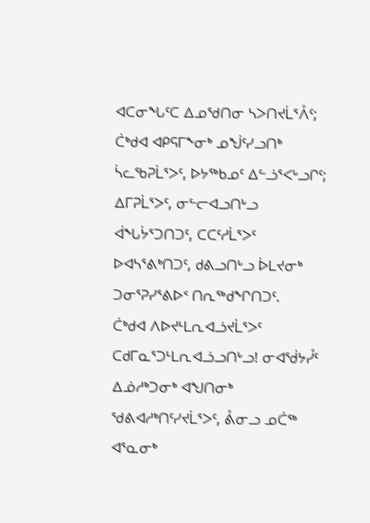ᐊᑕᓂᖓᑦᑕ ᐃᓄᖁᑎᓂ ᓴᐳᑎᔪᒫᕐᐰᑦ; ᑖᒃᑯᐊ ᐊᑭᕋᒥᖕᓂᒃ ᓄᖒᑦᓯᓗᑎᒃ ᓵᓚᖃᕈᒫᕐᐳᑦ, ᐅᔭᖅᑲᓄᑦ ᐃᓪᓘᕐᐸᒡᓗᒋᑦ; ᐃᒥᕈᒫᕐᐳᑦ, ᓂᓪᓕᐊᓗᑎᒡᓗ ᐋᖓᔮᕐᑐᑎᑐᑦ, ᑕᑕᑦᓱᒫᕐᐳᑦ ᐅᐊᓴᕐᕕᒃᑎᑐᑦ, ᑯᕕᓗᑎᒡᓗ ᐆᒪᔪᓂᒃ ᑐᓂᕐᕈᓯᕐᕕᐅᑉ ᑎᕆᖅᑯᖏᑎᑐᑦ.
ᑖᒃᑯᐊ ᐱᐅᔪᒻᒪᕆᐊᓘᔪᒫᕐᐳᑦ ᑕᑯᒥᓇᕐᑐᒻᒪᕆᐊᓘᓗᑎᒡᓗ! ᓂᐊᖂᔭᓮᑦ ᐃᓅᓱᒃᑐᓂᒃ ᐊᖑᑎᓂᒃ ᖁᕕᐊᓱᒃᑎᑦᓯᔪᒫᕐᐳᑦ, ᕔᓂᓗ ᓄᑖᖅ ᐊᕐᓇᓂᒃ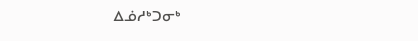ᐃᓅᓱᒃᑐᓂᒃ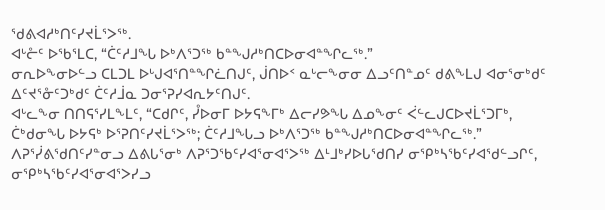ᖁᕕᐊᓱᒃᑎᑦᓯᔪᒫᕐᐳᖅ.
ᐊᒡᓔᑦ ᐅᖃᕐᒪᑕ, “ᑖᑦᓱᒧᖓ ᐅᒃᐱᕐᑐᖅ ᑲᓐᖑᓱᒃᑎᑕᐅᓂᐊᓐᖏᓚᖅ.”
ᓂᕆᐅᖕᓂᐅᓪᓗ ᑕᒪᑐᒪ ᐅᒡᒍᐊᕐᑎᓐᖏᓛᑎᒍᑦ, ᒎᑎᐅᑉ ᓇᒡᓕᖕᓂᓂ ᐃᓗᑦᑎᓐᓄᑦ ᑯᕕᖕᒪᒍ ᐊᓂᕐᓂᒃᑯᑦ ᐃᑦᔪᕐᓁᑦᑐᒃᑯᑦ ᑖᑦᓱᒨᓇ ᑐᓂᕐᕈᓯᐊᕆᔭᑦᑎᒍᑦ.
ᐊᒡᓚᖕᓂ ᑎᑎᕋᕐᓯᒪᖕᒪᑦ, “ᑕᑯᒋᑦ, ᓮᐅᓂᒥ ᐅᔭᕋᖕᒥᒃ ᐃᓕᓯᕗᖓ ᐃᓄᖕᓂᑦ ᐹᓪᓚᒍᑕᐅᔪᒫᕐᑐᒥᒃ, ᑖᒃᑯᓂᖓ ᐅᔭᕋᒃ ᐅᕐᕈᑎᑦᓯᔪᒫᕐᐳᖅ; ᑖᑦᓱᒧᖓᓗ ᐅᒃᐱᕐᑐᖅ ᑲᓐᖑᓱᒃᑎᑕᐅᓂᐊᓐᖏᓚᖅ.”
ᐱᕈᕐᓰᕕᖁᑎᑦᓯᓐᓂᓗ ᐃᕕᒐᕐᓂᒃ ᐱᕈᕐᑐᖃᑦᓯᐊᕐᓂᐊᕐᐳᖅ ᐃᒻᒧᒃᓯᐅᒐᖁᑎᓯ ᓂᕿᒃᓴᖃᑦᓯᐊᖁᓪᓗᒋᑦ, ᓂᕿᒃᓴᖃᑦᓯᐊᕐᓂᐊᕐᐳᓯᓗ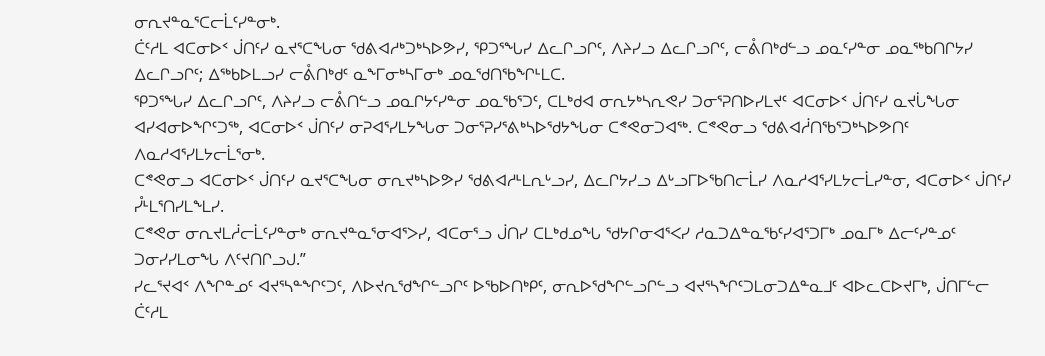ᓂᕆᔪᓐᓇᕐᑕᓕᒫᑦᓯᓐᓂᒃ.
ᑖᑦᓱᒪ ᐊᑕᓂᐅᑉ ᒎᑎᑦᓯ ᓇᔪᕐᑕᖓᓂ ᖁᕕᐊᓱᒃᑐᒃᓴᐅᕗᓯ, ᕿᑐᕐᖓᓯ ᐃᓚᒋᓗᒋᑦ, ᐱᔨᓯᓗ ᐃᓚᒋᓗᒋᑦ, ᓕᕔᑎᒃᑯᓪᓗ ᓄᓇᑦᓯᓐᓂ ᓄᓇᖅᑲᑎᒋᔭᓯ ᐃᓚᒋᓗᒋᑦ; ᐃᖅᑲᐅᒪᓗᓯ ᓕᕔᑎᒃᑯᑦ ᓇᖕᒥᓂᒃᓴᒥᓂᒃ ᓄᓇᖁᑎᖃᖏᒻᒪᑕ.
ᕿᑐᕐᖓᓯ ᐃᓚᒋᓗᒋᑦ, ᐱᔨᓯᓗ ᓕᕔᑎᓪᓗ ᓄᓇᒋᔭᑦᓯᓐᓂ ᓄᓇᖃᕐᑐᑦ, ᑕᒪᒃᑯᐊ ᓂᕆᔭᒃᓴᕆᕙᓯ ᑐᓂᕐᕈᑎᐅᓯᒪᔪᑦ ᐊᑕᓂᐅᑉ ᒎᑎᑦᓯ ᓇᔪᒑᖓᓂ ᐊᓯᐊᓂᐅᖏᑦᑐᖅ, ᐊᑕᓂᐅᑉ ᒎᑎᑦᓯ ᓂᕈᐊᕐᓯᒪᔭᖓᓂ ᑐᓂᕐᕈᓯᕐᕕᒃᓴᐅᖁᔭᖓᓂ ᑕᕝᕙᓂᑐᐊᖅ. ᑕᕝᕙᓂᓗ ᖁᕕᐊᓲᑎᖃᕐᑐᒃᓴᐅᕗᑎᑦ ᐱᓇᓱᐊᕐᓯᒪᔭᓕᒫᕐᓂᒃ.
ᑕᕝᕙᓂᓗ ᐊᑕᓂᐅᑉ ᒎᑎᑦᓯ ᓇᔪᕐᑕᖓᓂ ᓂᕆᔪᒃᓴᐅᕗᓯ ᖁᕕᐊᓱᒻᒪᕆᒡᓗᓯ, ᐃᓚᒋᔭᓯᓗ ᐃᒡᓗᒥᐅᖃᑎᓕᒫᓯ ᐱᓇᓱᐊᕐᓯᒪᔭᓕᒫᓯᓐᓂ, ᐊᑕᓂᐅᑉ ᒎᑎᑦᓯ ᓮᒻᒪᕐᑎᓯᒪᖕᒪᓯ.
ᑕᕝᕙᓂ ᓂᕆᔪᒪᓲᓕᒫᑦᓯᓐᓂᒃ ᓂᕆᔪᓐᓇᕐᓂᐊᕐᐳᓯ, ᐊᑕᓂᕐᓗ ᒎᑎᓯ ᑕᒪᒃᑯᓄᖓ ᖁᔭᒋᓂᐊᕐᐸᓯ ᓱᓇᑐᐃᓐᓇᖃᑦᓯᐊᕐᑐᒥᒃ ᓄᓇᒥᒃ ᐃᓕᑦᓯᓐᓄᑦ ᑐᓂᓯᓯᒪᓂᖓ ᐱᑦᔪᑎᒋᓗᒍ.”
ᓯᓚᕐᔪᐊᑉ ᐱᖏᓐᓄᑦ ᐊᔪᕐᓴᓐᖏᑦᑐᑦ, ᐱᐅᔪᕆᖁᖏᓪᓗᒋᑦ ᐅᖃᐅᑎᒃᑭᑦ, ᓂᕆᐅᖁᖏᓪᓗᒋᓪᓗ ᐊᔪᕐᓴᖏᑦᑐᒪᓂᑐᐃᓐᓇᒧᑦ ᐊᐅᓚᑕᐅᔪᒥᒃ, ᒎᑎᒥᓪᓕ ᑖᑦᓱᒪ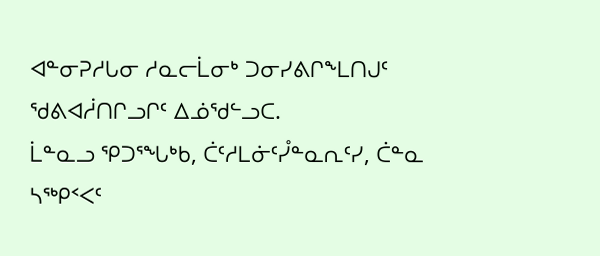ᐊᓐᓂᕈᓱᒐᓂ ᓱᓇᓕᒫᓂᒃ ᑐᓂᓯᕕᒋᖕᒪᑎᒍᑦ ᖁᕕᐊᓲᑎᒋᓗᒋᑦ ᐃᓅᖁᓪᓗᑕ.
ᒫᓐᓇᓗ ᕿᑐᕐᖓᒃᑲ, ᑖᑦᓱᒪᓃᑦᓮᓐᓇᕆᑦᓯ, ᑖᓐᓇ ᓴᖅᑭᑉᐸᑦ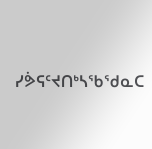ᓯᕘᕋᑦᔪᑎᒃᓴᖃᖁᓇᑕ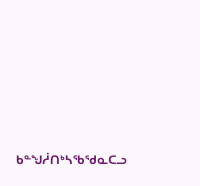ᑲᓐᖑᓲᑎᒃᓴᖃᖁᓇᑕᓗ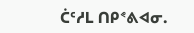ᑖᑦᓱᒪ ᑎᑭᕝᕕᐊᓂ.